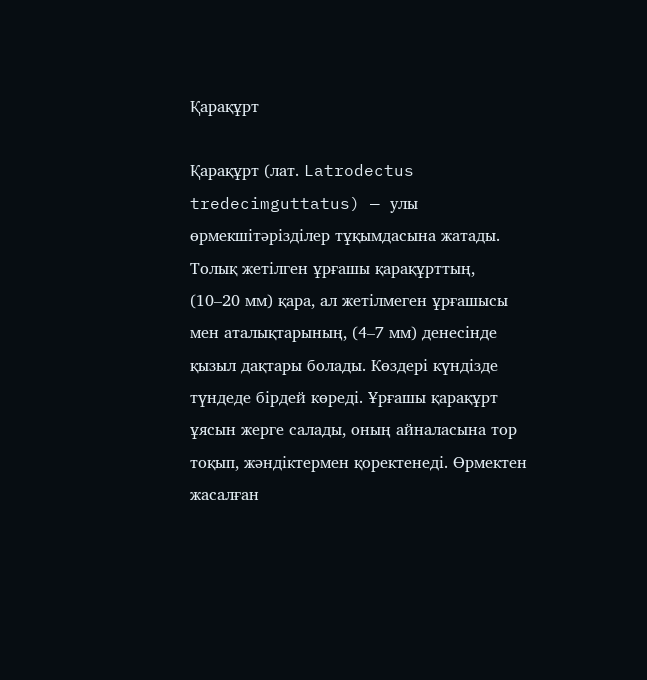Қарақұрт

Қарақұрт (лат. Latrodectus tredecimguttatus) — улы өрмекшітәрізділер тұқымдасына жатады. Толық жетілген ұрғашы қарақұрттың, (10–20 мм) қара, ал жетілмеген ұрғашысы мен аталықтарының, (4–7 мм) денесінде қызыл дақтары болады. Көздері күндізде түндеде бірдей көреді. Ұрғашы қарақұрт ұясын жерге салады, оның айналасына тор тоқып, жәндіктермен қоректенеді. Өрмектен жасалған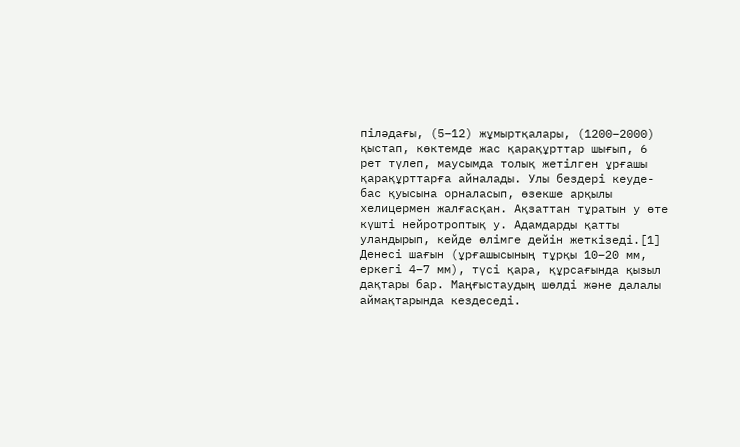піләдағы, (5–12) жұмыртқалары, (1200–2000) қыстап, көктемде жас қарақұрттар шығып, 6 рет түлеп, маусымда толық жетілген ұрғашы қарақұрттарға айналады. Улы бездері кеуде-бас қуысына орналасып, өзекше арқылы хелицермен жалғасқан. Ақзаттан тұратын у өте күшті нейротроптық у. Адамдарды қатты уландырып, кейде өлімге дейін жеткізеді.[1]
Денесі шағын (ұрғашысының тұрқы 10–20 мм, еркегі 4–7 мм), түсі қара, құрсағында қызыл дақтары бар. Маңғыстаудың шөлді және далалы аймақтарында кездеседі.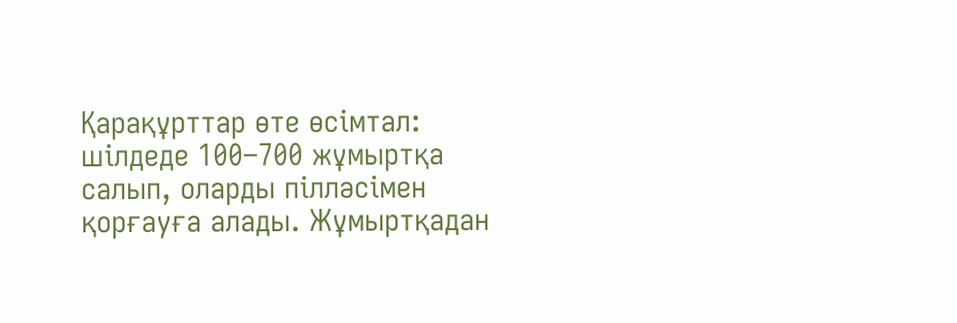Қарақұрттар өте өсімтал: шілдеде 100–700 жұмыртқа салып, оларды пілләсімен қорғауға алады. Жұмыртқадан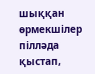шыққан өрмекшілер пілләда қыстап,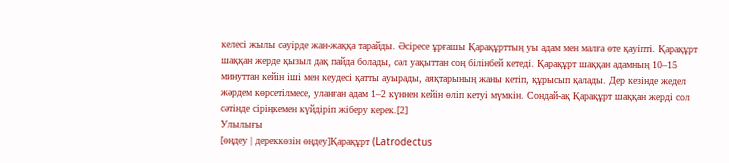келесі жылы сәуірде жан-жаққа тарайды. Әсіресе ұрғашы Қарақұрттың уы адам мен малға өте қауіпті. Қарақұрт шаққан жерде қызыл дақ пайда болады, сәл уақыттан соң білінбей кетеді. Қарақұрт шаққан адамның 10–15 минуттан кейін іші мен кеудесі қатты ауырады, аяқтарының жаны кетіп, құрысып қалады. Дер кезінде жедел жәрдем көрсетілмесе, уланған адам 1–2 күннен кейін өліп кетуі мүмкін. Сондай-ақ Қарақұрт шаққан жерді сол сәтінде сіріңкемен күйдіріп жіберу керек.[2]
Улылығы
[өңдеу | дереккөзін өңдеу]Қарақұрт (Latrodectus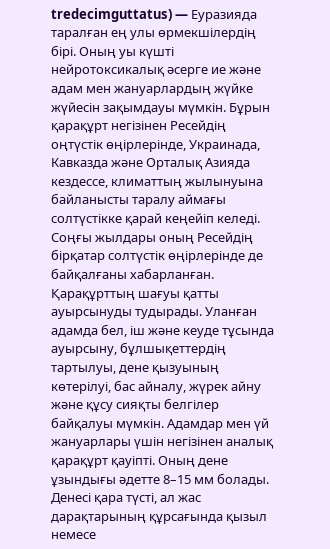tredecimguttatus) — Еуразияда таралған ең улы өрмекшілердің бірі. Оның уы күшті нейротоксикалық әсерге ие және адам мен жануарлардың жүйке жүйесін зақымдауы мүмкін. Бұрын қарақұрт негізінен Ресейдің оңтүстік өңірлерінде, Украинада, Кавказда және Орталық Азияда кездессе, климаттың жылынуына байланысты таралу аймағы солтүстікке қарай кеңейіп келеді. Соңғы жылдары оның Ресейдің бірқатар солтүстік өңірлерінде де байқалғаны хабарланған. Қарақұрттың шағуы қатты ауырсынуды тудырады. Уланған адамда бел, іш және кеуде тұсында ауырсыну, бұлшықеттердің тартылуы, дене қызуының көтерілуі, бас айналу, жүрек айну және құсу сияқты белгілер байқалуы мүмкін. Адамдар мен үй жануарлары үшін негізінен аналық қарақұрт қауіпті. Оның дене ұзындығы әдетте 8–15 мм болады. Денесі қара түсті, ал жас дарақтарының құрсағында қызыл немесе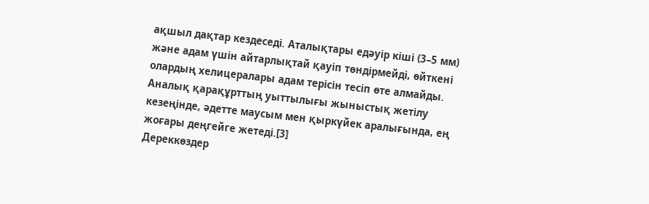ақшыл дақтар кездеседі. Аталықтары едәуір кіші (3–5 мм) және адам үшін айтарлықтай қауіп төндірмейді, өйткені олардың хелицералары адам терісін тесіп өте алмайды. Аналық қарақұрттың уыттылығы жыныстық жетілу кезеңінде, әдетте маусым мен қыркүйек аралығында, ең жоғары деңгейге жетеді.[3]
Дереккөздер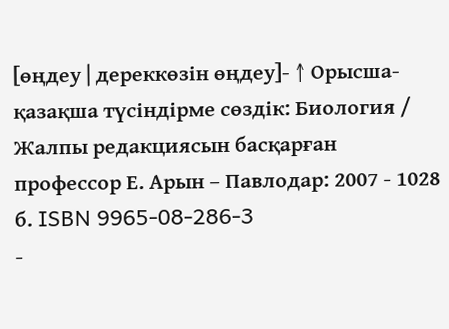[өңдеу | дереккөзін өңдеу]- ↑ Орысша-қазақша түсіндірме сөздік: Биология / Жалпы редакциясын басқарған профессор Е. Арын – Павлодар: 2007 - 1028 б. ISBN 9965-08-286-3
-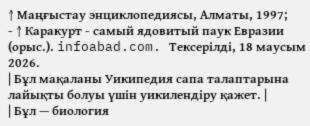↑ Маңғыстау энциклопедиясы, Алматы, 1997;
- ↑ Каракурт - самый ядовитый паук Евразии (орыс.). infoabad.com. Тексерілді, 18 маусым 2026.
| Бұл мақаланы Уикипедия сапа талаптарына лайықты болуы үшін уикилендіру қажет. |
| Бұл — биология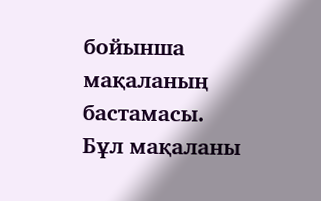бойынша мақаланың бастамасы. Бұл мақаланы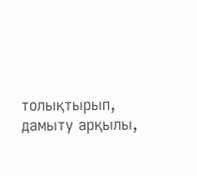толықтырып, дамыту арқылы,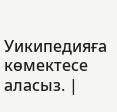Уикипедияға көмектесе аласыз. |